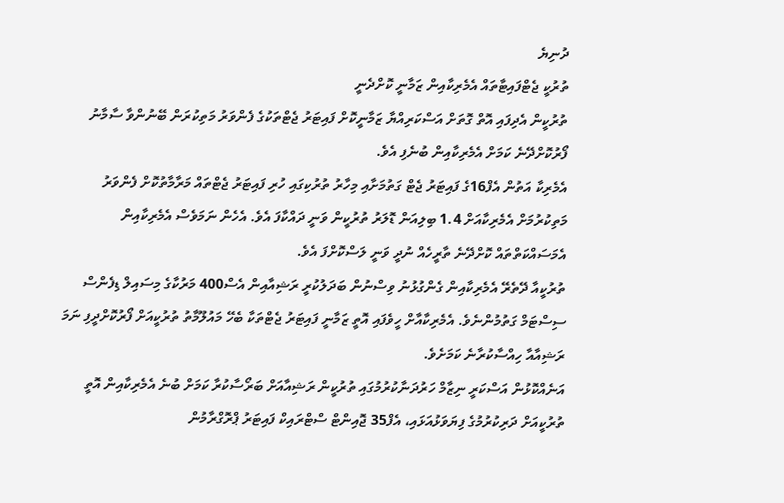ދުނިޔެ
ތުރުކީ ޖެޓްފައިޓާތައް އެމެރިކާއިން ޒަމާނީ ކޮށްދެނީ
ތުރުކީން އެދިފައި އޮތް ގޮތަށް އަސްކަރިއްޔާ ޒަމާނީކޮށް ފައިޓަރު ޖެޓްތަކުގެ ފެންވަރު މަތިކުރަން ބޭނުންވާ ސާމާނު ފޯރުކޮށްދޭނެ ކަމަށް އެމެރިކާއިން ބުނެފި އެވެ.
އެމެރިކާ އަތުން އެފް16ގެ ފައިޓަރު ޖެޓް ގަތުމަށާއި މިހާރު ތުރުކިގައި ހުރި ފައިޓަރު ޖެޓްތައް މަރާމާތުކޮށް ފެންވަރު މަތިކުރުމަށް އެމެރިކާއަށް 1.4 ބިލިއަން ޑޮލަރު ތުރުކީން ވަނީ ދައްކާފަ އެވެ. އެހެން ނަމަވެސް އެމެރިކާއިން އެމަސައްކަތްތައް ކޮށްދޭނެ ތާރީހެއް ނުދީ ވަނީ ލަސްކޮށްފަ އެވެ.
ތުރުކީއާ ދޭތެރޭ އެމެރިކާއިން ގެންގުޅުނު ވިސްނުން ބަދަލުކުރީ ރަޝިއާއިން އެސް400 މަރުކާގެ މިސައިލް ޑިފެންސް ސިސްޓަމް ގަތުމުންނެވެ. އެމެރިކާއާށް ހީވެފައި އޮތީ ޒަމާނީ ފައިޓަރު ޖެޓްތަކާ ބެހޭ މައުލޫމާތު ތުރުކީއަށް ފޯރުކޮށްދީފި ނަމަ ރަޝިއާއާ ހިއްސާކުރާނެ ކަމަށެވެ.
އަނެއްކޮޅުން އަސްކަރީ ނިޒާމް ހަރުދަނާކުރުމުގައި ތުރުކީން ރަޝިއާއަށް ބަރޯސާކުރާ ކަމަށް ބުނެ އެމެރިކާއިން އޮތީ ތުރުކީއަށް ދަރިކުރުމުގެ ފިޔަވަޅުއަޅައި، އެފް35 ޖޮއިންޓް ސްޓްރައިކް ފައިޓަރު ޕްރޮގްރާމުން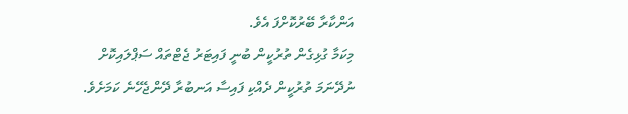އަންކާރާ ބޭރުކޮށްފަ އެވެ.
މިކަމާ ގުޅިގެން ތުރުކީން ބުނީ ފައިޓަރު ޖެޓްތައް ސަޕްލައިކޮށް ނުދޭނަމަ ތުރުކީން ދެއްކި ފައިސާ އަނބުރާ ދޭންޖެހޭނެ ކަމަށެވެ.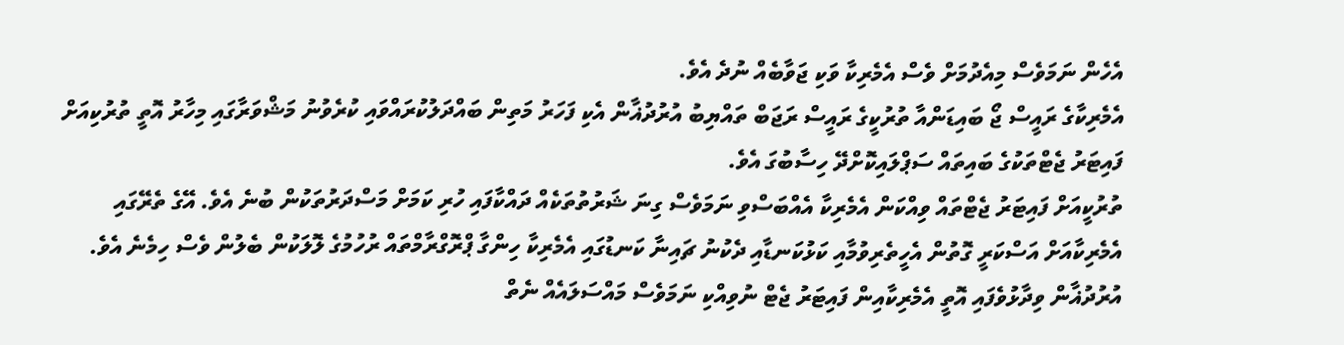އެހެން ނަމަވެސް މިއެދުމަށް ވެސް އެމެރިކާ ވަކި ޖަވާބެއް ނުދެ އެވެ.
އެމެރިކާގެ ރައީސް ޖޯ ބައިޑަންއާ ތުރުކީގެ ރައީސް ރަޖަބް ތައްޔިބު އުރުދުޣާން އެކި ފަހަރު މަތިން ބައްދަލުކުރައްވައި ކުރެވުނު މަޝްވަރާގައި މިހާރު އޮތީ ތުރުކިއަށް ފައިޓަރު ޖެޓްތަކުގެ ބައިތައް ސަޕްލައިކޮށްދޭ ހިސާބުގަ އެވެ.
ތުރުކީއަށް ފައިޓަރު ޖެޓްތައް ވިއްކަން އެމެރިކާ އެއްބަސްވި ނަމަވެސް ގިނަ ޝަރުތުތަކެއް ދައްކާފައި ހުރި ކަމަށް މަސްދަރުތަކުން ބުނެ އެވެ. އޭގެ ތެރޭގައި އެމެރިކާއަށް އަސްކަރީ ގޮތުން އެހީތެރިވުމާއި ކަޅުކަނޑާއި ދެކުނު ޗައިނާ ކަނޑުގައި އެމެރިކާ ހިންގާ ޕްރޮގްރާމްތައް ރުހުމުގެ ލޮލަކުން ބެލުން ވެސް ހިމެނެ އެވެ.
އުރުދުޣާން ވިދާޅުވެފައި އޮތީ އެމެރިކާއިން ފައިޓަރު ޖެޓް ނުވިއްކި ނަމަވެސް މައްސަލައެއް ނެތް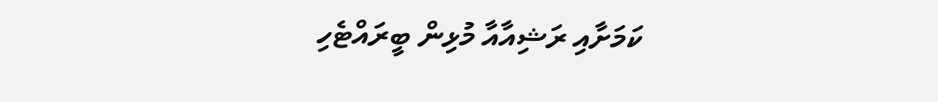ކަމަށާއި ރަޝިއާއާ މުޅިން ބީރައްޓެހި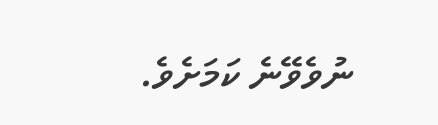ނުވެވޭނެ ކަމަށެވެ.